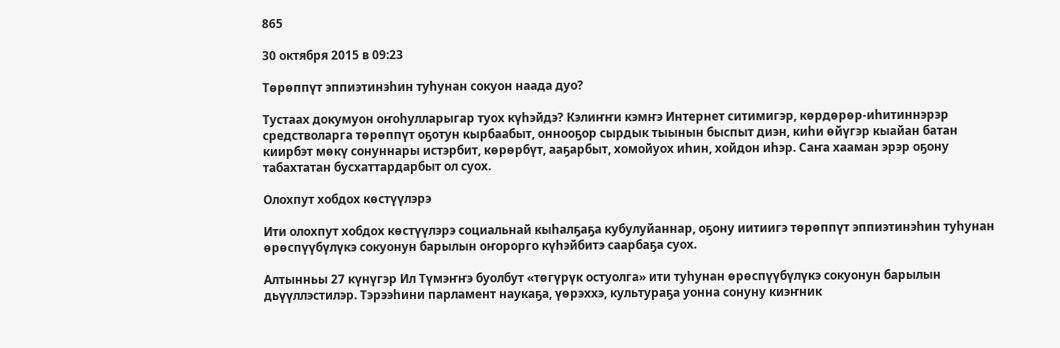865

30 октября 2015 в 09:23

Төрөппүт эппиэтинэһин туһунан сокуон наада дуо?

Тустаах докумуон оҥоһулларыгар туох күһэйдэ? Кэлиҥҥи кэмҥэ Интернет ситимигэр, көрдөрөр-иһитиннэрэр средстволарга төрөппүт оҕотун кырбаабыт, оннооҕор сырдык тыынын быспыт диэн, киһи өйүгэр кыайан батан киирбэт мөкү сонуннары истэрбит, көрөрбүт, ааҕарбыт, хомойуох иһин, хойдон иһэр. Саҥа хааман эрэр оҕону табахтатан бусхаттардарбыт ол суох.

Олохпут хобдох көстүүлэрэ

Ити олохпут хобдох көстүүлэрэ социальнай кыһалҕаҕа кубулуйаннар, оҕону иитиигэ төрөппүт эппиэтинэһин туһунан өрөспүүбүлүкэ сокуонун барылын оҥорорго күһэйбитэ саарбаҕа суох.

Алтынньы 27 күнүгэр Ил Түмэҥҥэ буолбут «төгүрүк остуолга» ити туһунан өрөспүүбүлүкэ сокуонун барылын дьүүллэстилэр. Тэрээһини парламент наукаҕа, үөрэххэ, культураҕа уонна сонуну киэҥник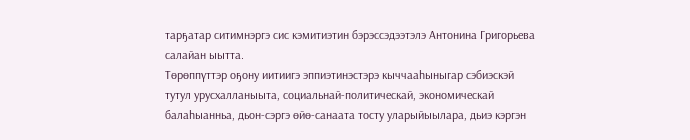тарҕатар ситимнэргэ сис кэмитиэтин бэрэссэдээтэлэ Антонина Григорьева салайан ыытта.
Төрөппүттэр оҕону иитиигэ эппиэтинэстэрэ кыччааһыныгар сэбиэскэй тутул урусхалланыыта, социальнай-политическай, экономическай балаһыанньа, дьон-сэргэ өйө-санаата тосту уларыйыылара, дьиэ кэргэн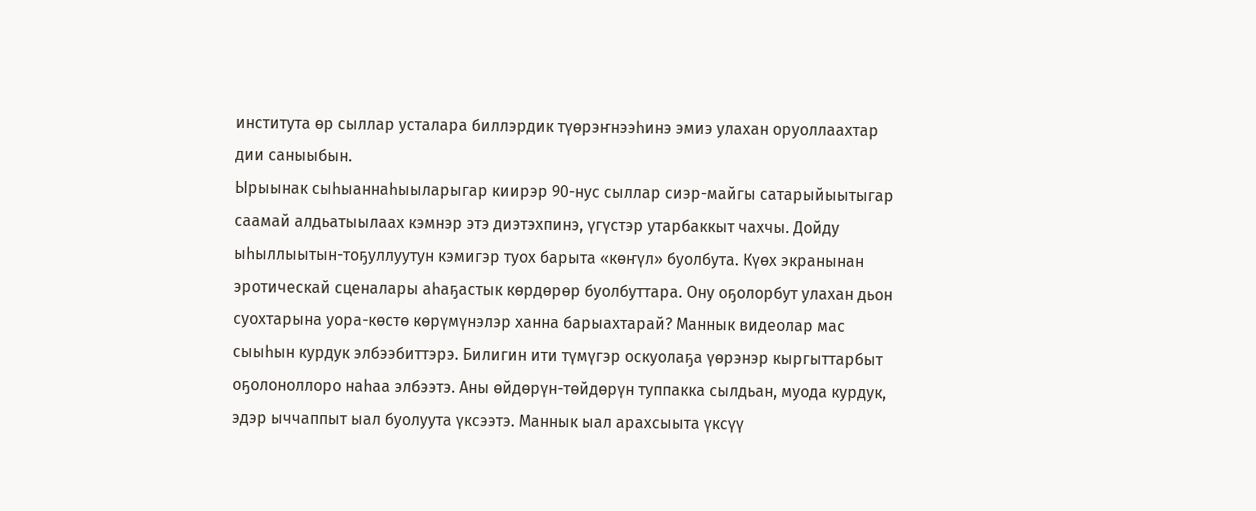института өр сыллар усталара биллэрдик түөрэҥнээһинэ эмиэ улахан оруоллаахтар дии саныыбын.
Ырыынак сыһыаннаһыыларыгар киирэр 90-нус сыллар сиэр-майгы сатарыйыытыгар саамай алдьатыылаах кэмнэр этэ диэтэхпинэ, үгүстэр утарбаккыт чахчы. Дойду ыһыллыытын-тоҕуллуутун кэмигэр туох барыта «көҥүл» буолбута. Күөх экранынан эротическай сценалары аһаҕастык көрдөрөр буолбуттара. Ону оҕолорбут улахан дьон суохтарына уора-көстө көрүмүнэлэр ханна барыахтарай? Маннык видеолар мас сыыһын курдук элбээбиттэрэ. Билигин ити түмүгэр оскуолаҕа үөрэнэр кыргыттарбыт оҕолоноллоро наһаа элбээтэ. Аны өйдөрүн-төйдөрүн туппакка сылдьан, муода курдук, эдэр ыччаппыт ыал буолуута үксээтэ. Маннык ыал арахсыыта үксүү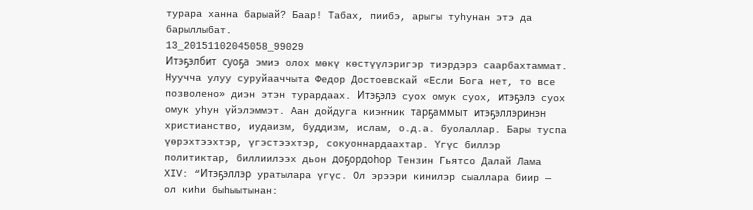турара ханна барыай? Баар! Табах, пиибэ, арыгы туһунан этэ да барыллыбат.
13_20151102045058_99029
Итэҕэлбит суоҕа эмиэ олох мөкү көстүүлэригэр тиэрдэрэ саарбахтаммат. Нуучча улуу суруйааччыта Федор Достоевскай «Если Бога нет, то все позволено» диэн этэн турардаах. Итэҕэлэ суох омук суох, итэҕэлэ суох омук уһун үйэлэммэт. Аан дойдуга киэҥник тарҕаммыт итэҕэллэринэн христианство, иудаизм, буддизм, ислам, о.д.а. буолаллар. Бары туспа үөрэхтээхтэр, үгэстээхтэр, сокуоннардаахтар. Үгүс биллэр политиктар, биллиилээх дьон доҕордоһор Тензин Гьятсо Далай Лама ХIV: “Итэҕэллэр уратылара үгүс. Ол эрээри кинилэр сыаллара биир — ол киһи быһыытынан: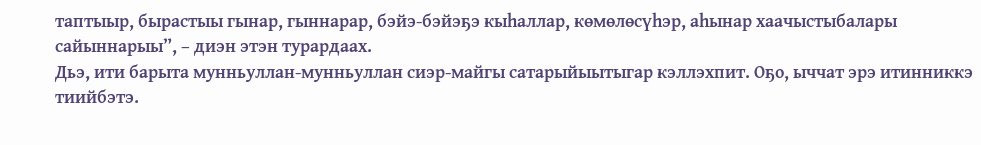таптыыр, бырастыы гынар, гыннарар, бэйэ-бэйэҕэ кыһаллар, көмөлөсүһэр, аһынар хаачыстыбалары сайыннарыы”, – диэн этэн турардаах.
Дьэ, ити барыта мунньуллан-мунньуллан сиэр-майгы сатарыйыытыгар кэллэхпит. Оҕо, ыччат эрэ итинниккэ тиийбэтэ.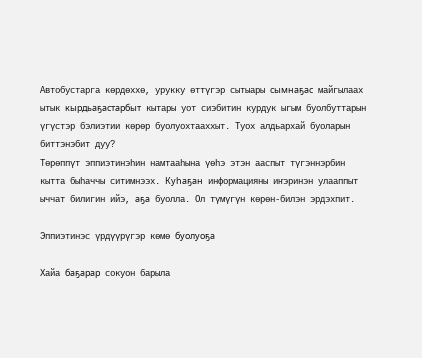Автобустарга көрдөххө, урукку өттүгэр сытыары сымнаҕас майгылаах ытык кырдьаҕастарбыт кытары уот сиэбитин курдук ыгым буолбуттарын үгүстэр бэлиэтии көрөр буолуохтааххыт. Туох алдьархай буоларын биттэнэбит дуу?
Төрөппүт эппиэтинэһин намтааһына үөһэ этэн ааспыт түгэннэрбин кытта быһаччы ситимнээх. Куһаҕан информацияны иҥэринэн улааппыт ыччат билигин ийэ, аҕа буолла. Ол түмүгүн көрөн-билэн эрдэхпит.

Эппиэтинэс үрдүүрүгэр көмө буолуоҕа

Хайа баҕарар сокуон барыла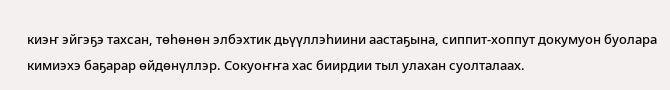киэҥ эйгэҕэ тахсан, төһөнөн элбэхтик дьүүллэһиини аастаҕына, сиппит-хоппут докумуон буолара кимиэхэ баҕарар өйдөнүллэр. Сокуоҥҥа хас биирдии тыл улахан суолталаах.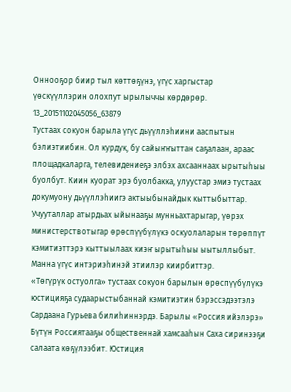Оннооҕор биир тыл көттөҕүнэ, үгүс харгыстар үөскүүллэрин олохпут ырылыччы көрдөрөр.
13_20151102045056_63879
Тустаах сокуон барыла үгүс дьүүллэһиини ааспытын бэлиэтиибин. Ол курдук, бу сайыҥҥыттан саҕалаан, араас площадкаларга, телевидениеҕэ элбэх ахсааннаах ырытыһыы буолбут. Киин куорат эрэ буолбакка, улуустар эмиэ тустаах докумуону дьүүллэһиигэ актыыбынайдык кыттыбыттар. Учууталлар атырдьах ыйынааҕы мунньахтарыгар, үөрэх министерствотыгар өрөспүүбүлүкэ оскуолаларын төрөппүт кэмитиэттэрэ кыттыылаах киэҥ ырытыһыы ыытыллыбыт. Манна үгүс интэриэһинэй этиилэр киирбиттэр.
«Төгүрүк остуолга» тустаах сокуон барылын өрөспүүбүлүкэ юстицияҕа судаарыстыбаннай кэмитиэтин бэрэссэдээтэлэ Сардаана Гурьева билиһиннэрдэ. Барылы «Россия ийэлэрэ» Бүтүн Россиятааҕы общественнай хамсааһын Саха сиринээҕи салаата көҕүлээбит. Юстиция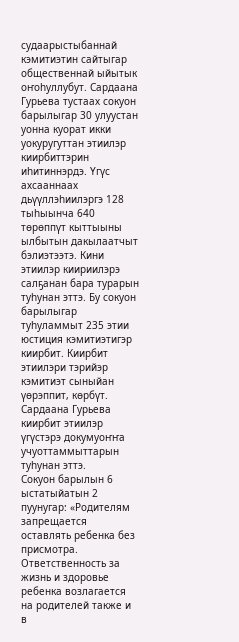судаарыстыбаннай кэмитиэтин сайтыгар общественнай ыйытык оҥоһуллубут. Сардаана Гурьева тустаах сокуон барылыгар 30 улуустан уонна куорат икки уокуругуттан этиилэр киирбиттэрин иһитиннэрдэ. Үгүс ахсааннаах дьүүллэһиилэргэ 128 тыһыынча 640 төрөппүт кыттыыны ылбытын дакылаатчыт бэлиэтээтэ. Кини этиилэр киириилэрэ салҕанан бара турарын туһунан эттэ. Бу сокуон барылыгар туһуламмыт 235 этии юстиция кэмитиэтигэр киирбит. Киирбит этиилэри тэрийэр кэмитиэт сыныйан үөрэппит, көрбүт. Сардаана Гурьева киирбит этиилэр үгүстэрэ докумуоҥҥа учуоттаммыттарын туһунан эттэ.
Сокуон барылын 6 ыстатыйатын 2 пуунугар: «Родителям запрещается оставлять ребенка без присмотра. Ответственность за жизнь и здоровье ребенка возлагается на родителей также и в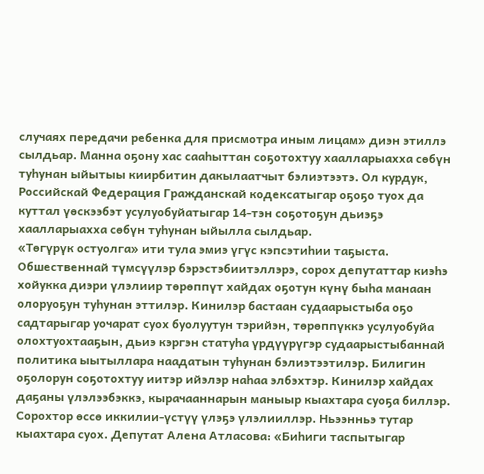случаях передачи ребенка для присмотра иным лицам» диэн этиллэ сылдьар. Манна оҕону хас сааһыттан соҕотохтуу хаалларыахха сөбүн туһунан ыйытыы киирбитин дакылаатчыт бэлиэтээтэ. Ол курдук, Российскай Федерация Гражданскай кодексатыгар оҕоҕо туох да куттал үөскээбэт усулуобуйатыгар 14-тэн соҕотоҕун дьиэҕэ хаалларыахха сөбүн туһунан ыйылла сылдьар.
«Төгүрүк остуолга» ити тула эмиэ үгүс кэпсэтиһии таҕыста. Обшественнай түмсүүлэр бэрэстэбиитэллэрэ, сорох депутаттар киэһэ хойукка диэри үлэлиир төрөппүт хайдах оҕотун күнү быһа манаан олоруоҕун туһунан эттилэр. Кинилэр бастаан судаарыстыба оҕо садтарыгар уочарат суох буолуутун тэрийэн, төрөппүккэ усулуобуйа олохтуохтааҕын, дьиэ кэргэн статуһа үрдүүрүгэр судаарыстыбаннай политика ыытыллара наадатын туһунан бэлиэтээтилэр. Билигин оҕолорун соҕотохтуу иитэр ийэлэр наһаа элбэхтэр. Кинилэр хайдах даҕаны үлэлээбэккэ, кырачааннарын маныыр кыахтара суоҕа биллэр. Сорохтор өссө иккилии-үстүү үлэҕэ үлэлииллэр. Ньээнньэ тутар кыахтара суох. Депутат Алена Атласова: «Биһиги таспытыгар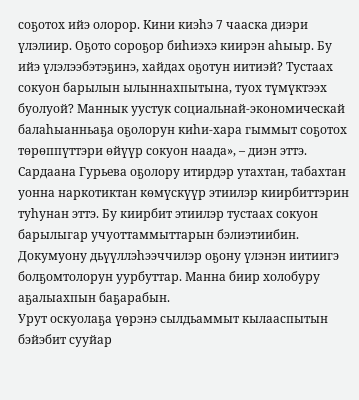соҕотох ийэ олорор. Кини киэһэ 7 чааска диэри үлэлиир. Оҕото сороҕор биһиэхэ киирэн аһыыр. Бу ийэ үлэлээбэтэҕинэ, хайдах оҕотун иитиэй? Тустаах сокуон барылын ылыннахпытына, туох түмүктээх буолуой? Маннык уустук социальнай-экономическай балаһыанньаҕа оҕолорун киһи-хара гыммыт соҕотох төрөппүттэри өйүүр сокуон наада», – диэн эттэ.
Сардаана Гурьева оҕолору итирдэр утахтан, табахтан уонна наркотиктан көмүскүүр этиилэр киирбиттэрин туһунан эттэ. Бу киирбит этиилэр тустаах сокуон барылыгар учуоттаммыттарын бэлиэтиибин. Докумуону дьүүллэһээччилэр оҕону үлэнэн иитиигэ болҕомтолорун уурбуттар. Манна биир холобуру аҕалыахпын баҕарабын.
Урут оскуолаҕа үөрэнэ сылдьаммыт кылааспытын бэйэбит сууйар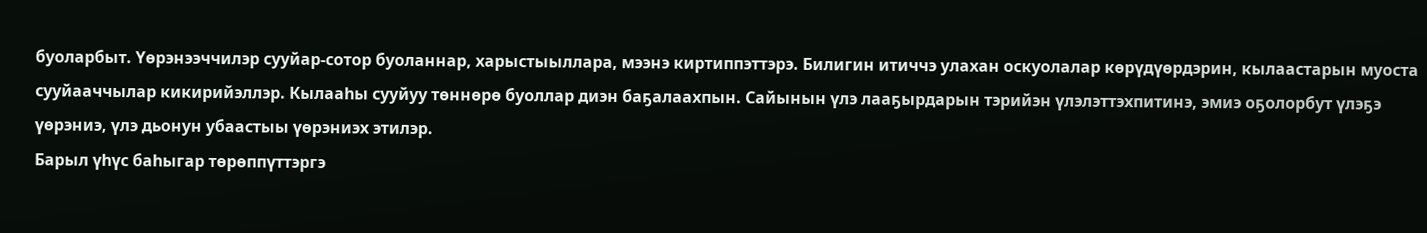буоларбыт. Үөрэнээччилэр сууйар-сотор буоланнар, харыстыыллара, мээнэ киртиппэттэрэ. Билигин итиччэ улахан оскуолалар көрүдүөрдэрин, кылаастарын муоста сууйааччылар кикирийэллэр. Кылааһы сууйуу төннөрө буоллар диэн баҕалаахпын. Сайынын үлэ лааҕырдарын тэрийэн үлэлэттэхпитинэ, эмиэ оҕолорбут үлэҕэ үөрэниэ, үлэ дьонун убаастыы үөрэниэх этилэр.
Барыл үһүс баһыгар төрөппүттэргэ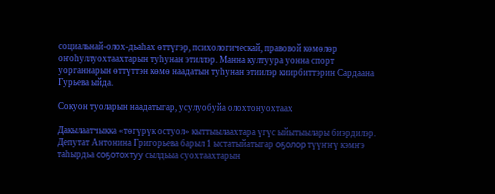социальнай-олох-дьаһах өттүгэр, психологическай, правовой көмөлөр оҥоһуллуохтаахтарын туһунан этиллэр. Манна култуура уонна спорт уорганнарын өттүттэн көмө наадатын туһунан этиилэр киирбиттэрин Сардаана Гурьева ыйда.

Сокуон туоларын наадатыгар, усулуобуйа олохтонуохтаах

Дакылаатчыкка «төгүрүк остуол» кыттыылаахтара үгүс ыйытыылары биэрдилэр. Депутат Антонина Григорьева барыл 1 ыстатыйатыгар оҕолор түүҥҥү кэмҥэ таһырдьа соҕотохтуу сылдьыа суохтаахтарын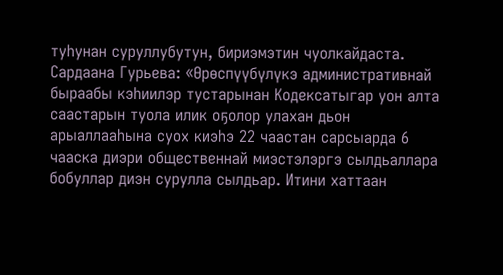туһунан суруллубутун, бириэмэтин чуолкайдаста. Сардаана Гурьева: «Өрөспүүбүлүкэ административнай быраабы кэһиилэр тустарынан Кодексатыгар уон алта саастарын туола илик оҕолор улахан дьон арыаллааһына суох киэһэ 22 чаастан сарсыарда 6 чааска диэри общественнай миэстэлэргэ сылдьаллара бобуллар диэн сурулла сылдьар. Итини хаттаан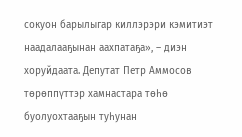сокуон барылыгар киллэрэри кэмитиэт наадалааҕынан аахпатаҕа», – диэн хоруйдаата. Депутат Петр Аммосов төрөппүттэр хамнастара төһө буолуохтааҕын туһунан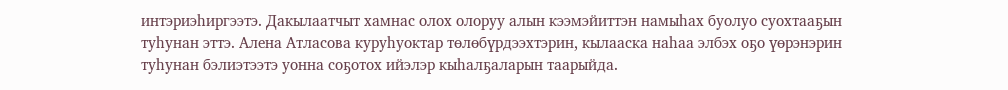интэриэһиргээтэ. Дакылаатчыт хамнас олох олоруу алын кээмэйиттэн намыһах буолуо суохтааҕын туһунан эттэ. Алена Атласова куруһуоктар төлөбүрдээхтэрин, кылааска наһаа элбэх оҕо үөрэнэрин туһунан бэлиэтээтэ уонна соҕотох ийэлэр кыһалҕаларын таарыйда.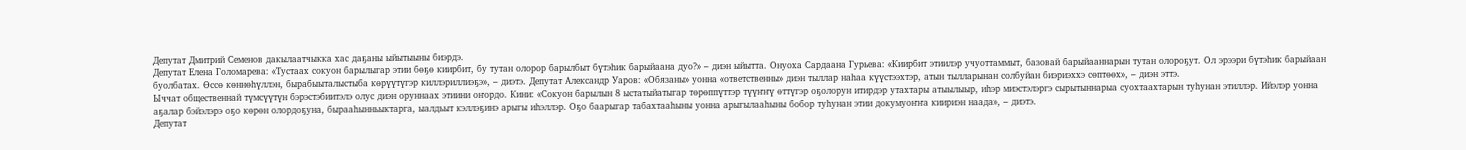Депутат Дмитрий Семенов дакылаатчыкка хас даҕаны ыйытыыны биэрдэ.
Депутат Елена Голомарева: «Тустаах сокуон барылыгар этии бөҕө киирбит, бу тутан олорор барылбыт бүтэһик барыйаана дуо?» – диэн ыйытта. Онуоха Сардаана Гурьева: «Киирбит этиилэр учуоттаммыт, базовай барыйааннарын тутан олороҕут. Ол эрээри бүтэһик барыйаан буолбатах. Өссө көннөһүллэн, бырабыыталыстыба көрүүтүгэр киллэриллиэҕэ», – диэтэ. Депутат Александр Уаров: «Обязаны» уонна «ответственны» диэн тыллар наһаа күүстээхтэр, атын тылларынан солбуйан биэриэххэ сөптөөх», – диэн эттэ.
Ыччат общественнай түмсүүтүн бэрэстэбиитэлэ олус диэн оруннаах этиини оҥордо. Кини: «Сокуон барылын 8 ыстатыйатыгар төрөппүттэр түүҥҥү өттүгэр оҕолорун итирдэр утахтары атыылыыр, иһэр миэстэлэргэ сырытыннарыа суохтаахтарын туһунан этиллэр. Ийэлэр уонна аҕалар бэйэлэрэ оҕо көрөн олордоҕуна, бырааһынньыктарга, ыалдьыт кэллэҕинэ арыгы иһэллэр. Оҕо баарыгар табахтааһыны уонна арыгылааһыны бобор туһунан этии докумуоҥҥа киириэн наада», – диэтэ.
Депутат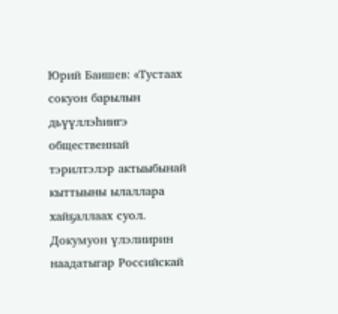Юрий Баишев: «Тустаах сокуон барылын дьүүллэһиигэ общественнай тэрилтэлэр актыыбынай кыттыыны ылаллара хайҕаллаах суол. Докумуон үлэлиирин наадатыгар Российскай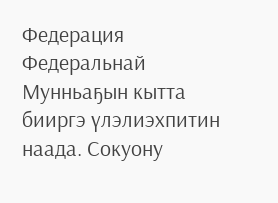Федерация Федеральнай Мунньаҕын кытта бииргэ үлэлиэхпитин наада. Сокуону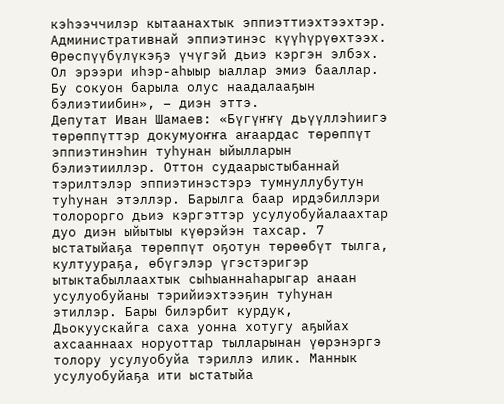кэһээччилэр кытаанахтык эппиэттиэхтээхтэр. Административнай эппиэтинэс күүһүрүөхтээх. Өрөспүүбүлүкэҕэ үчүгэй дьиэ кэргэн элбэх. Ол эрээри иһэр-аһыыр ыаллар эмиэ бааллар. Бу сокуон барыла олус наадалааҕын бэлиэтиибин», – диэн эттэ.
Депутат Иван Шамаев: «Бүгүҥҥү дьүүллэһиигэ төрөппүттэр докумуоҥҥа аҥаардас төрөппүт эппиэтинэһин туһунан ыйылларын бэлиэтииллэр. Оттон судаарыстыбаннай тэрилтэлэр эппиэтинэстэрэ тумнуллубутун туһунан этэллэр. Барылга баар ирдэбиллэри толорорго дьиэ кэргэттэр усулуобуйалаахтар дуо диэн ыйытыы күөрэйэн тахсар. 7 ыстатыйаҕа төрөппүт оҕотун төрөөбүт тылга, култуураҕа, өбүгэлэр үгэстэригэр ытыктабыллаахтык сыһыаннаһарыгар анаан усулуобуйаны тэрийиэхтээҕин туһунан этиллэр. Бары билэрбит курдук, Дьокуускайга саха уонна хотугу аҕыйах ахсааннаах норуоттар тылларынан үөрэнэргэ толору усулуобуйа тэриллэ илик. Маннык усулуобуйаҕа ити ыстатыйа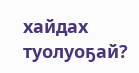хайдах туолуоҕай?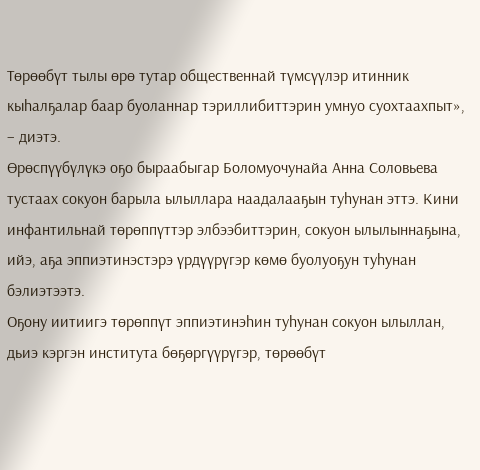Төрөөбүт тылы өрө тутар общественнай түмсүүлэр итинник кыһалҕалар баар буоланнар тэриллибиттэрин умнуо суохтаахпыт», – диэтэ.
Өрөспүүбүлүкэ оҕо быраабыгар Боломуочунайа Анна Соловьева тустаах сокуон барыла ылыллара наадалааҕын туһунан эттэ. Кини инфантильнай төрөппүттэр элбээбиттэрин, сокуон ылылыннаҕына, ийэ, аҕа эппиэтинэстэрэ үрдүүрүгэр көмө буолуоҕун туһунан бэлиэтээтэ.
Оҕону иитиигэ төрөппүт эппиэтинэһин туһунан сокуон ылыллан, дьиэ кэргэн института бөҕөргүүрүгэр, төрөөбүт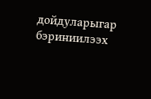дойдуларыгар бэриниилээх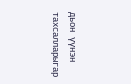дьон үүнэн тахсалларыгар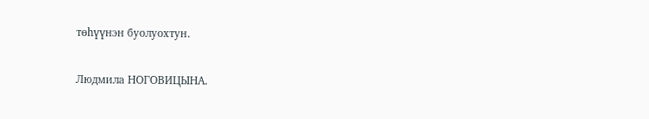төһүүнэн буолуохтун.

Людмила НОГОВИЦЫНА.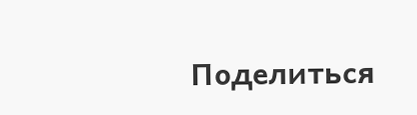Поделиться